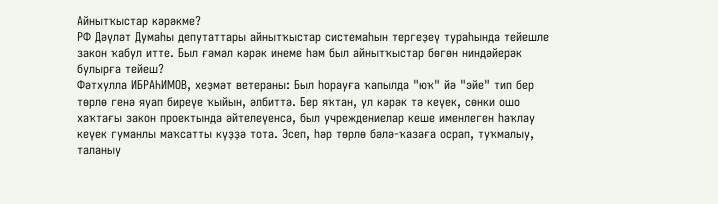Айнытҡыстар кәрәкме?
РФ Дәүләт Думаһы депутаттары айнытҡыстар системаһын тергеҙеү тураһында тейешле закон ҡабул итте. Был ғәмәл кәрәк инеме һәм был айнытҡыстар бөгөн ниндәйерәк булырға тейеш?
Фәтхулла ИБРАҺИМОВ, хеҙмәт ветераны: Был һорауға ҡапылда "юҡ" йә "эйе" тип бер төрлө генә яуап биреүе ҡыйын, әлбиттә. Бер яҡтан, ул кәрәк тә кеүек, сөнки ошо хаҡтағы закон проектында әйтелеүенсә, был учреждениелар кеше именлеген һаҡлау кеүек гуманлы маҡсатты күҙҙә тота. Эсеп, һәр төрлө бәлә-ҡазаға осрап, туҡмалыу, таланыу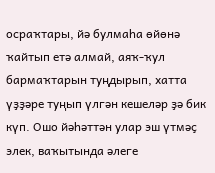осраҡтары, йә булмаһа өйөнә ҡайтып етә алмай, аяҡ-ҡул бармаҡтарын туңдырып, хатта үҙҙәре туңып үлгән кешеләр ҙә бик күп. Ошо йәһәттән улар эш үтмәҫ элек, ваҡытында әлеге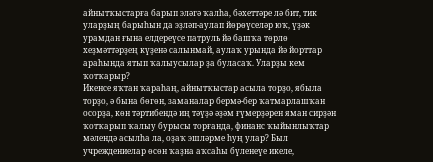айнытҡыстарға барып эләгә ҡалһа, бәхеттәре лә бит, тик уларҙың барыһын да эҙләп-аулап йөрөүселәр юҡ, үҙәк урамдан ғына елдереүсе патруль йә башҡа төрлө хеҙмәттәрҙең күҙенә салынмай, аулаҡ урында йә йорттар араһында ятып ҡалыусылар ҙа буласаҡ. Уларҙы кем ҡотҡарыр?
Икенсе яҡтан ҡараһаң, айнытҡыстар асыла торҙо, ябыла торҙо, ә бына бөгөн, заманалар бермә-бер ҡатмарлашҡан осорҙа, көн тәртибендә иң тәүҙә әҙәм ғүмерҙәрен яман сирҙән ҡотҡарып ҡалыу бурысы торғанда, финанс ҡыйынлыҡтар мәлендә асылһа ла, оҙаҡ эшләрме һуң улар? Был учреждениелар өсөн ҡаҙна аҡсаһы бүленеүе икеле,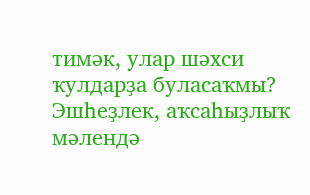тимәк, улар шәхси ҡулдарҙа буласаҡмы? Эшһеҙлек, аҡсаһыҙлыҡ мәлендә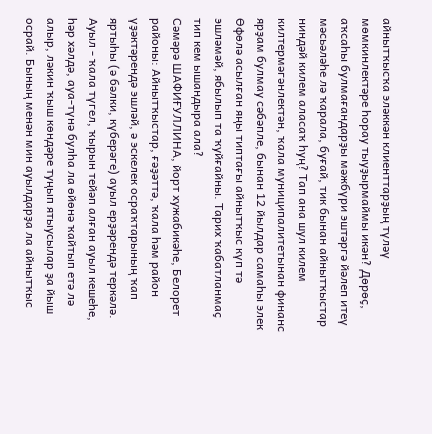айнытҡысҡа эләккән клиенттарҙың түләү мөмкинлектәре һорау тыуҙырмаймы икән? Дөрөҫ, аҡсаһы булмағандарҙы мәжбүри эштәргә йәлеп итеү мәсьәләһе лә ҡарала, буғай, тик бынан айнытҡыстар ниндәй килем аласаҡ һуң? Тап ана шул килем килтермәгәнлектән, ҡала муниципалитетынан финанс ярҙам булмау сәбәпле, бынан 12 йылдар самаһы элек Өфөлә асылған яңы типтағы айнытҡыс күп тә эшләмәй, ябылып та ҡуйғайны. Тарих ҡабатланмаҫ тип кем ышандыра ала?
Сәмәрә ШАФИҒУЛЛИНА, йорт хужабикәһе, Белорет районы: Айнытҡыстар, ғәҙәттә, ҡала һәм район үҙәктәрендә эшләй, ә эскелек осраҡтарының ҡап яртыһы (ә бәлки, күберәге) ауыл ерҙәрендә теркәлә. Ауыл - ҡала түгел, ҡырын тейәп алған ауыл кешеһе, һәр хәлдә, ауа-түнә булһа ла өйөнә ҡайтып етә лә алыр, ләкин ҡыш көндәре туңып ятыусылар ҙа йыш осрай. Бының менән мин ауылдарҙа ла айнытҡыс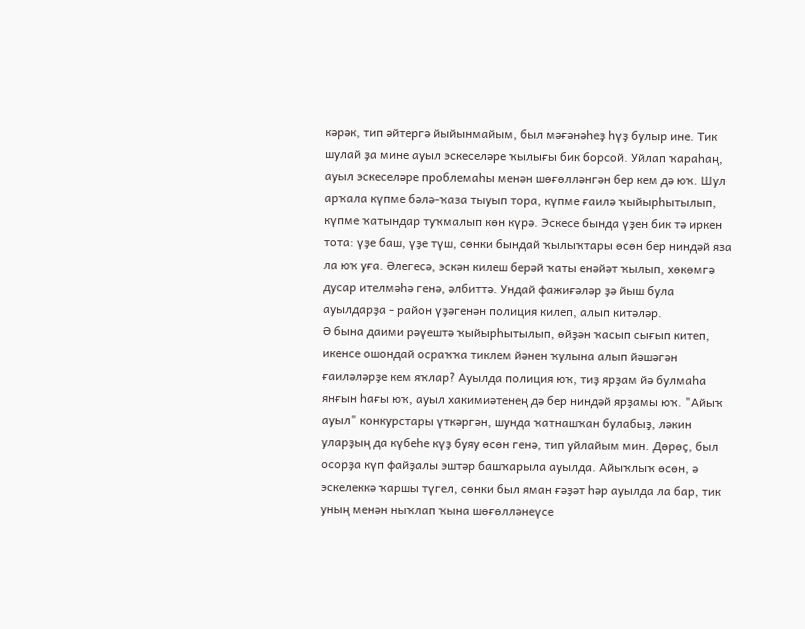кәрәк, тип әйтергә йыйынмайым, был мәғәнәһеҙ һүҙ булыр ине. Тик шулай ҙа мине ауыл эскеселәре ҡылығы бик борсой. Уйлап ҡараһаң, ауыл эскеселәре проблемаһы менән шөғөлләнгән бер кем дә юҡ. Шул арҡала күпме бәлә-ҡаза тыуып тора, күпме ғаилә ҡыйырһытылып, күпме ҡатындар туҡмалып көн күрә. Эскесе бында үҙен бик тә иркен тота: үҙе баш, үҙе түш, сөнки бындай ҡылыҡтары өсөн бер ниндәй яза ла юҡ уға. Әлегесә, эскән килеш берәй ҡаты енәйәт ҡылып, хөкөмгә дусар ителмәһә генә, әлбиттә. Ундай фажиғәләр ҙә йыш була ауылдарҙа - район үҙәгенән полиция килеп, алып китәләр.
Ә бына даими рәүештә ҡыйырһытылып, өйҙән ҡасып сығып китеп, икенсе ошондай осраҡҡа тиклем йәнен ҡулына алып йәшәгән ғаиләләрҙе кем яҡлар? Ауылда полиция юҡ, тиҙ ярҙам йә булмаһа янғын һағы юҡ, ауыл хакимиәтенең дә бер ниндәй ярҙамы юҡ. "Айыҡ ауыл" конкурстары үткәргән, шунда ҡатнашҡан булабыҙ, ләкин уларҙың да күбеһе күҙ буяу өсөн генә, тип уйлайым мин. Дөрөҫ, был осорҙа күп файҙалы эштәр башҡарыла ауылда. Айыҡлыҡ өсөн, ә эскелеккә ҡаршы түгел, сөнки был яман ғәҙәт һәр ауылда ла бар, тик уның менән ныҡлап ҡына шөғөлләнеүсе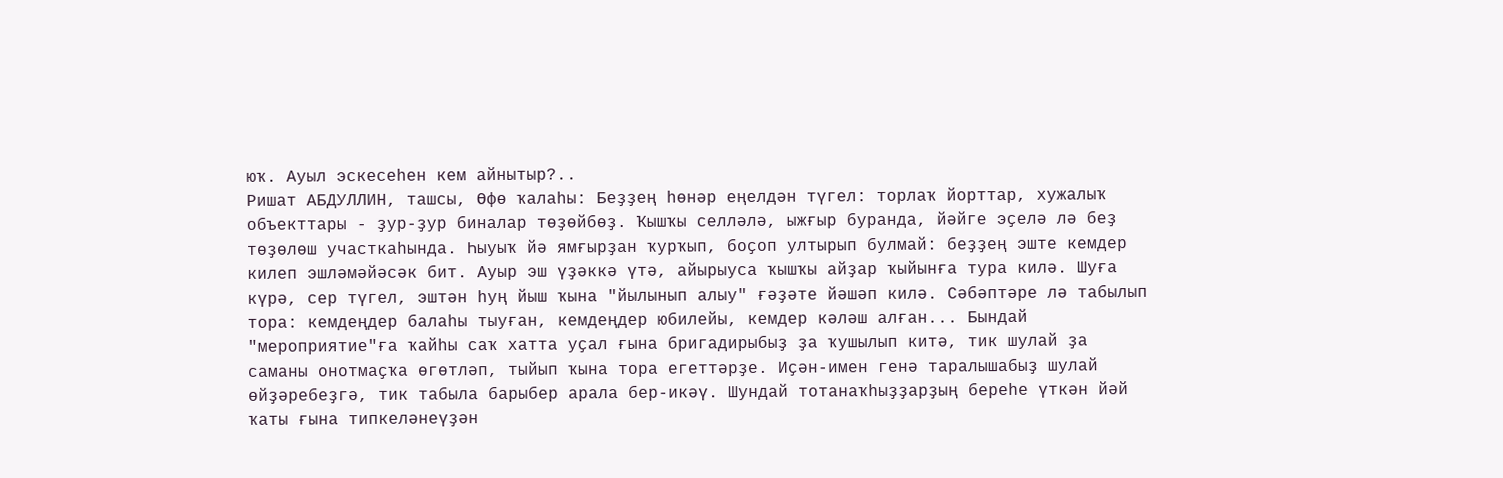юҡ. Ауыл эскесеһен кем айнытыр?..
Ришат АБДУЛЛИН, ташсы, Өфө ҡалаһы: Беҙҙең һөнәр еңелдән түгел: торлаҡ йорттар, хужалыҡ объекттары - ҙур-ҙур биналар төҙөйбөҙ. Ҡышҡы селләлә, ыжғыр буранда, йәйге эҫелә лә беҙ төҙөлөш участкаһында. Һыуыҡ йә ямғырҙан ҡурҡып, боҫоп ултырып булмай: беҙҙең эште кемдер килеп эшләмәйәсәк бит. Ауыр эш үҙәккә үтә, айырыуса ҡышҡы айҙар ҡыйынға тура килә. Шуға күрә, сер түгел, эштән һуң йыш ҡына "йылынып алыу" ғәҙәте йәшәп килә. Сәбәптәре лә табылып тора: кемдеңдер балаһы тыуған, кемдеңдер юбилейы, кемдер кәләш алған... Бындай "мероприятие"ға ҡайһы саҡ хатта уҫал ғына бригадирыбыҙ ҙа ҡушылып китә, тик шулай ҙа саманы онотмаҫҡа өгөтләп, тыйып ҡына тора егеттәрҙе. Иҫән-имен генә таралышабыҙ шулай өйҙәребеҙгә, тик табыла барыбер арала бер-икәү. Шундай тотанаҡһыҙҙарҙың береһе үткән йәй ҡаты ғына типкеләнеүҙән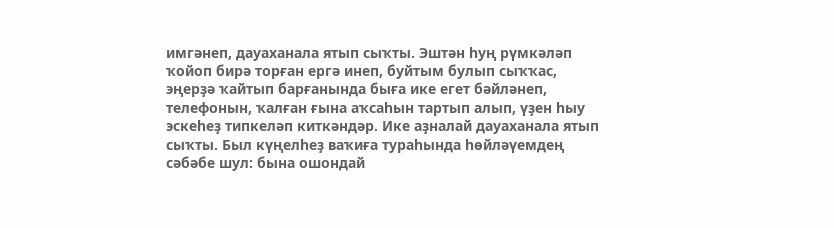имгәнеп, дауаханала ятып сыҡты. Эштән һуң рүмкәләп ҡойоп бирә торған ергә инеп, буйтым булып сыҡҡас, эңерҙә ҡайтып барғанында быға ике егет бәйләнеп, телефонын, ҡалған ғына аҡсаһын тартып алып, үҙен һыу эскеһеҙ типкеләп киткәндәр. Ике аҙналай дауаханала ятып сыҡты. Был күңелһеҙ ваҡиға тураһында һөйләүемдең сәбәбе шул: бына ошондай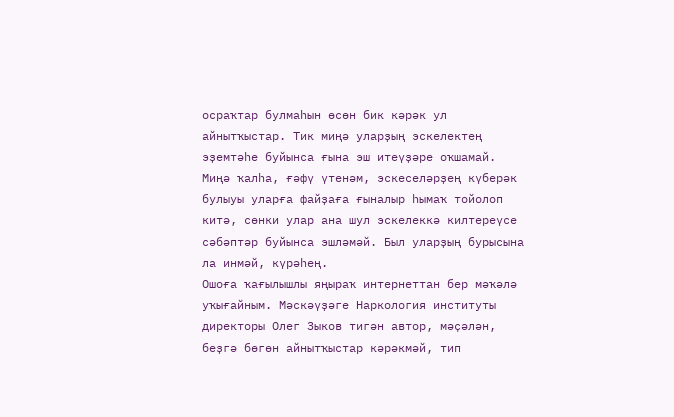осраҡтар булмаһын өсөн бик кәрәк ул айнытҡыстар. Тик миңә уларҙың эскелектең эҙемтәһе буйынса ғына эш итеүҙәре оҡшамай. Миңә ҡалһа, ғәфү үтенәм, эскеселәрҙең күберәк булыуы уларға файҙаға ғыналыр һымаҡ тойолоп китә, сөнки улар ана шул эскелеккә килтереүсе сәбәптәр буйынса эшләмәй. Был уларҙың бурысына ла инмәй, күрәһең.
Ошоға ҡағылышлы яңыраҡ интернеттан бер мәҡәлә уҡығайным. Мәскәүҙәге Наркология институты директоры Олег Зыков тигән автор, мәҫәлән, беҙгә бөгөн айнытҡыстар кәрәкмәй, тип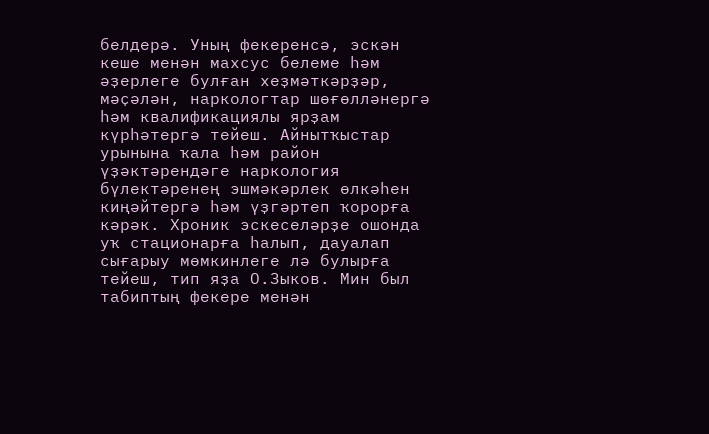белдерә. Уның фекеренсә, эскән кеше менән махсус белеме һәм әҙерлеге булған хеҙмәткәрҙәр, мәҫәлән, наркологтар шөғөлләнергә һәм квалификациялы ярҙам күрһәтергә тейеш. Айнытҡыстар урынына ҡала һәм район үҙәктәрендәге наркология бүлектәренең эшмәкәрлек өлкәһен киңәйтергә һәм үҙгәртеп ҡорорға кәрәк. Хроник эскеселәрҙе ошонда уҡ стационарға һалып, дауалап сығарыу мөмкинлеге лә булырға тейеш, тип яҙа О.Зыков. Мин был табиптың фекере менән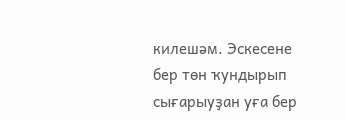килешәм. Эскесене бер төн ҡундырып сығарыуҙан уға бер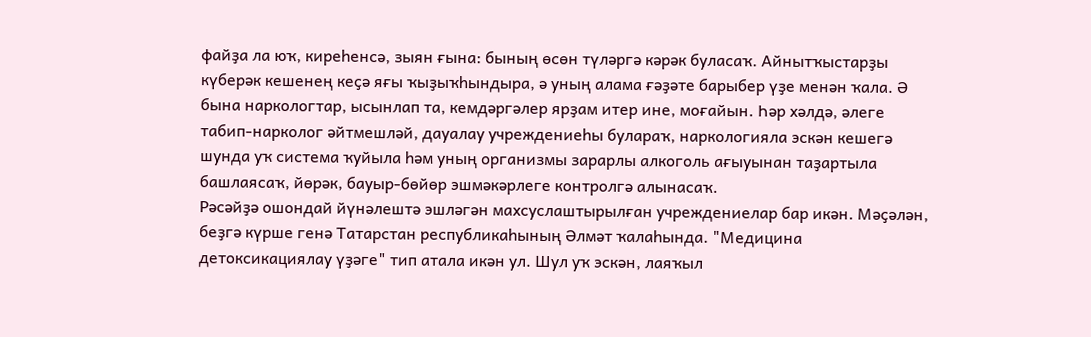файҙа ла юҡ, киреһенсә, зыян ғына: бының өсөн түләргә кәрәк буласаҡ. Айнытҡыстарҙы күберәк кешенең кеҫә яғы ҡыҙыҡһындыра, ә уның алама ғәҙәте барыбер үҙе менән ҡала. Ә бына наркологтар, ысынлап та, кемдәргәлер ярҙам итер ине, моғайын. Һәр хәлдә, әлеге табип-нарколог әйтмешләй, дауалау учреждениеһы булараҡ, наркологияла эскән кешегә шунда уҡ система ҡуйыла һәм уның организмы зарарлы алкоголь ағыуынан таҙартыла башлаясаҡ, йөрәк, бауыр-бөйөр эшмәкәрлеге контролгә алынасаҡ.
Рәсәйҙә ошондай йүнәлештә эшләгән махсуслаштырылған учреждениелар бар икән. Мәҫәлән, беҙгә күрше генә Татарстан республикаһының Әлмәт ҡалаһында. "Медицина детоксикациялау үҙәге" тип атала икән ул. Шул уҡ эскән, лаяҡыл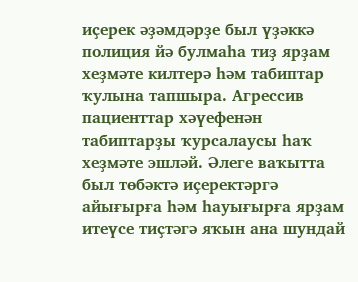иҫерек әҙәмдәрҙе был үҙәккә полиция йә булмаһа тиҙ ярҙам хеҙмәте килтерә һәм табиптар ҡулына тапшыра. Агрессив пациенттар хәүефенән табиптарҙы ҡурсалаусы һаҡ хеҙмәте эшләй. Әлеге ваҡытта был төбәктә иҫеректәргә айығырға һәм һауығырға ярҙам итеүсе тиҫтәгә яҡын ана шундай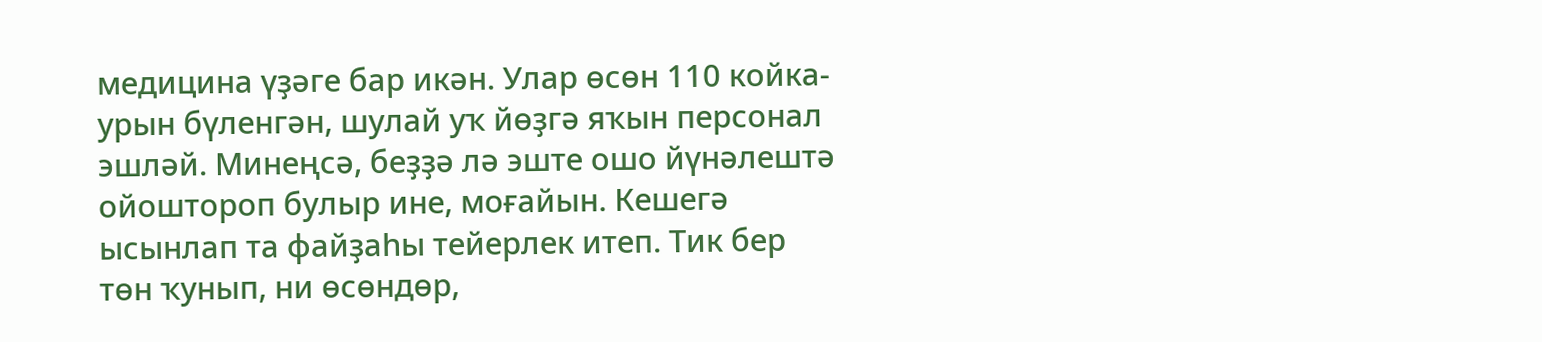медицина үҙәге бар икән. Улар өсөн 110 койка-урын бүленгән, шулай уҡ йөҙгә яҡын персонал эшләй. Минеңсә, беҙҙә лә эште ошо йүнәлештә ойоштороп булыр ине, моғайын. Кешегә ысынлап та файҙаһы тейерлек итеп. Тик бер төн ҡунып, ни өсөндөр,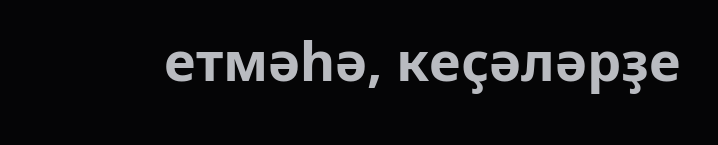етмәһә, кеҫәләрҙе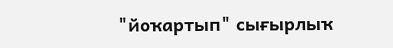"йоҡартып" сығырлыҡ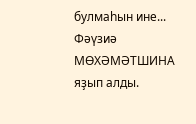булмаһын ине...
Фәүзиә МӨХӘМӘТШИНА яҙып алды.